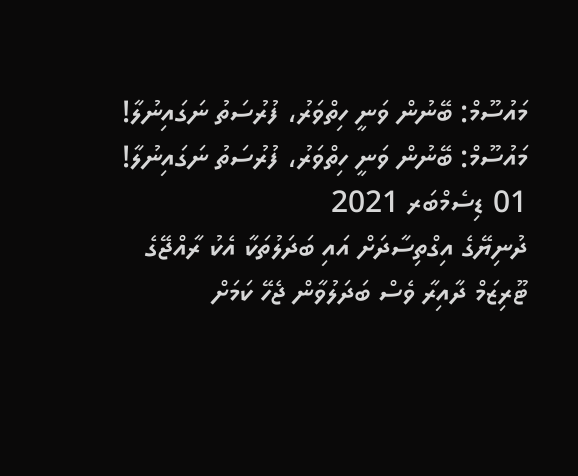މައުސޫމް: ބޭނުން ވަނީ ހިތްވަރު، ފުރުސަތު ނަގައިނުލާ!
މައުސޫމް: ބޭނުން ވަނީ ހިތްވަރު، ފުރުސަތު ނަގައިނުލާ!
01 ޑިސެމްބަރ 2021
ދުނިޔޭގެ އިގްތިސާދަށް އައި ބަދަލުތަކާ އެކު ރާއްޖޭގެ ޓޫރިޒަމް ދާއިރާ ވެސް ބަދަލުވާން ޖެހޭ ކަމަށް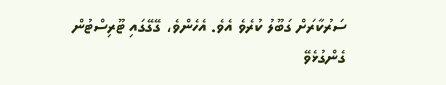ސަރުކާރަށް ގަބޫލު ކުރެވެ އެވެ. އެހެންވެ، ގޭގޭގައި ޓޫރިސްޓުން ގެންގުޅެވޭ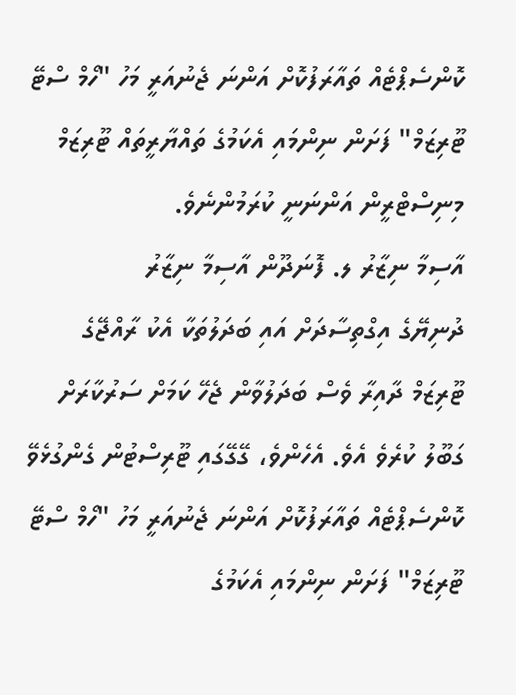ކޮންސެޕްޓެއް ތައާރަފުކޮށް އަންނަ ޖެނުއަރީ މަހު "ހޯމް ސްޓޭ ޓޫރިޒަމް" ފަށަން ނިންމައި އެކަމުގެ ތައްޔާރީތައް ޓޫރިޒަމް މިނިސްޓްރީން އަންނަނީ ކުރަމުންނެވެ.
އާސިމާ ނިޒާރު ލ. ފޮނަދޫން އާސިމާ ނިޒާރު
ދުނިޔޭގެ އިގްތިސާދަށް އައި ބަދަލުތަކާ އެކު ރާއްޖޭގެ ޓޫރިޒަމް ދާއިރާ ވެސް ބަދަލުވާން ޖެހޭ ކަމަށް ސަރުކާރަށް ގަބޫލު ކުރެވެ އެވެ. އެހެންވެ، ގޭގޭގައި ޓޫރިސްޓުން ގެންގުޅެވޭ ކޮންސެޕްޓެއް ތައާރަފުކޮށް އަންނަ ޖެނުއަރީ މަހު "ހޯމް ސްޓޭ ޓޫރިޒަމް" ފަށަން ނިންމައި އެކަމުގެ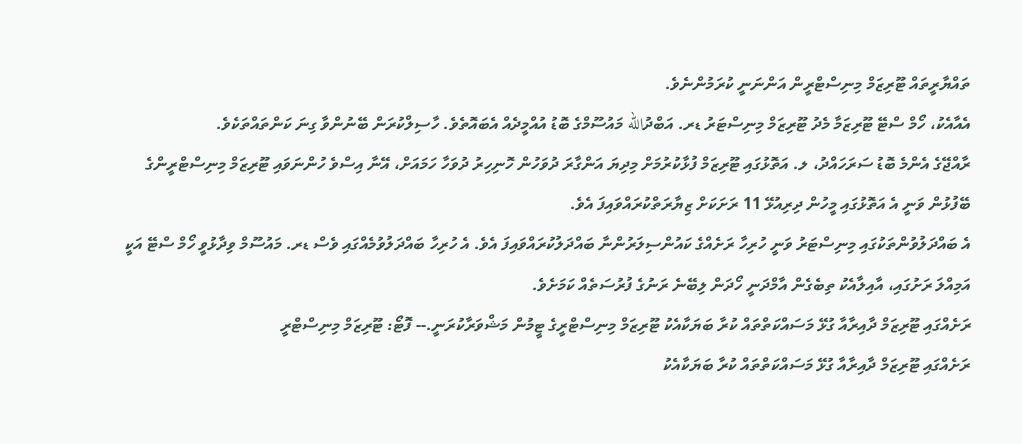ތައްޔާރީތައް ޓޫރިޒަމް މިނިސްޓްރީން އަންނަނީ ކުރަމުންނެވެ.
އެއާއެކު، ހޯމް ސްޓޭ ޓޫރިޒަމާ މެދު ޓޫރިޒަމް މިނިސްޓަރު ޑރ. އަބްދުالله މައުސޫމްގެ ބޮޑު އުއްމީދެއް އެބައޮތެވެ. ހާސިލްކުރަން ބޭނުންވާ ގިނަ ކަންތައްތަކެވެ.
ރާއްޖޭގެ އެންމެ ބޮޑު ސަރަހައްދު، ލ. އަތޮޅުގައި ޓޫރިޒަމް ފުޅާކުރުމަށް މިދިޔަ އަންގާރަ ދުވަހުން ހޮނިހިރު ދުވަހާ ހަމައަށް، އޭނާ އިސްވެ ހުންނަވައި ޓޫރިޒަމް މިނިސްޓްރީންގެ ބޭފުޅުން ވަނީ އެ އަތޮޅުގައި މީހުން ދިރިއުޅޭ 11 ރަށަކަށް ޒިޔާރަތްކުރައްވައިފަ އެވެ.
އެ ބައްދަލުވުންތަކުގައި މިނިސްޓަރު ވަނީ ހުރިހާ ރަށެއްގެ ކައުންސިލަރުންނާ ބައްދަލުކުރައްވައިފަ އެވެ. އެ ހުރިހާ ބައްދަލުވުމެއްގައި ވެސް ޑރ. މައުސޫމް ވިދާޅުވީ ހޯމް ސްޓޭ އަކީ އަމިއްލަ ރަށުގައި، އާއިލާއެކު ތިބެގެން އާމްދަނީ ހޯދަން ލިބޭނެ ރަނުގެ ފުރުސަތެއް ކަމަށެވެ.
ރަށެއްގައި ޓޫރިޒަމް ދާއިރާއާ ގުޅޭ މަސައްކަތްތައް ކުރާ ބަޔަކާއެކު ޓޫރިޒަމް މިނިސްޓްރީގެ ޓީމުން މަޝްވަރާކުރަނީ.-- ފޮޓޯ: ޓޫރިޒަމް މިނިސްޓްރީ
ރަށެއްގައި ޓޫރިޒަމް ދާއިރާއާ ގުޅޭ މަސައްކަތްތައް ކުރާ ބަޔަކާއެކު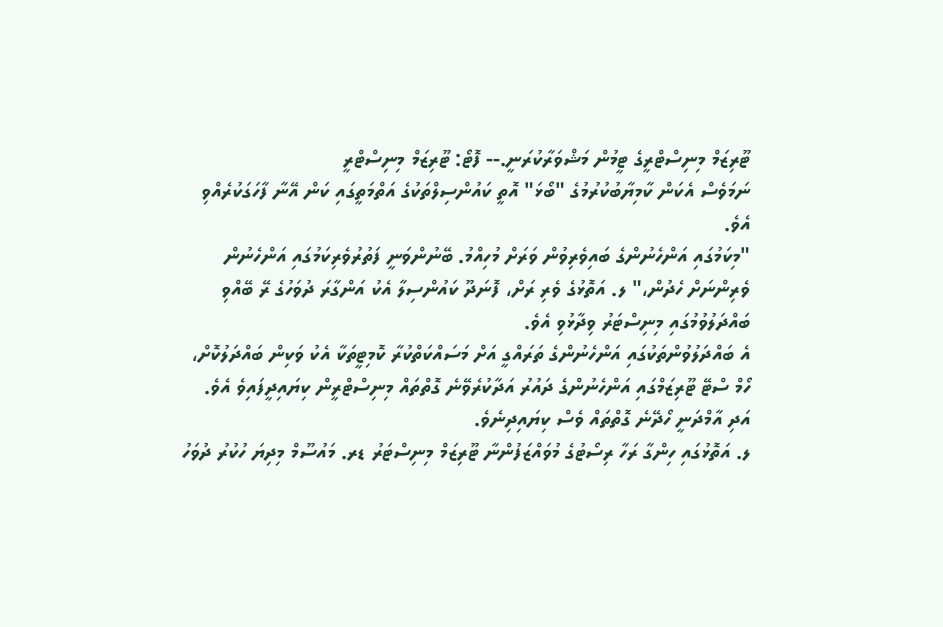ޓޫރިޒަމް މިނިސްޓްރީގެ ޓީމުން މަޝްވަރާކުރަނީ.-- ފޮޓޯ: ޓޫރިޒަމް މިނިސްޓްރީ
ނަމަވެސް އެކަން ކާމިޔާބުކުރުމުގެ "ބޯޅަ" އޮތީ ކައުންސިލްތަކުގެ އަތްމަތީގައި ކަން އޭނާ ފާހަގަކުރެއްވި އެވެ.
"މިކަމުގައި އަންހެނުންގެ ބައިވެރިވުން ވަރަށް މުހިއްމު. ބޭނުންވަނީ ފަތުރުވެރިކަމުގައި އަންހެނުން ވެރިންނަށް ހެދުން،" ލ. އަތޮޅުގެ ވެރި ރަށް، ފޮނަދޫ ކައުންސިލާ އެކު އަންގާރަ ދުވަހުގެ ރޭ ބޭއްވި ބައްދަލުވުމުގައި މިނިސްޓަރު ވިދާޅުވި އެވެ.
އެ ބައްދަލުވުންތަކުގައި އަންހެނުންގެ ތަރައްގީ އަށް މަސައްކަތްކުރާ ކޮމިޓީތަކާ އެކު ވަކިން ބައްދަލުކޮށް، ހޯމް ސްޓޭ ޓޫރިޒަމްގައި އަންހެނުންގެ ދައުރު އަދާކުރެވޭނެ ގޮތްތައް މިނިސްޓްރީން ކިޔައިދީފައިވެ އެވެ. އަދި އާމްދަނީ ހޯދޭނެ ގޮތްތައް ވެސް ކިޔައިދިނެވެ.
ލ. އަތޮޅުގައި ހިންގާ ރަހާ ރިސޯޓުގެ މުވައްޒަފުންނާ ޓޫރިޒަމް މިނިސްޓަރު ޑރ. މައުސޫމް މިދިޔަ ހުކުރު ދުވަހު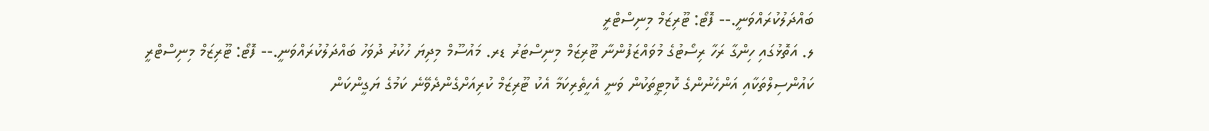ބައްދަލުކުރައްވަނީ.-- ފޮޓޯ: ޓޫރިޒަމް މިނިސްޓްރީ
ލ. އަތޮޅުގައި ހިންގާ ރަހާ ރިސޯޓުގެ މުވައްޒަފުންނާ ޓޫރިޒަމް މިނިސްޓަރު ޑރ. މައުސޫމް މިދިޔަ ހުކުރު ދުވަހު ބައްދަލުކުރައްވަނީ.-- ފޮޓޯ: ޓޫރިޒަމް މިނިސްޓްރީ
ކައުންސިލްތަކާއި އަންހެނުންގެ ކޮމިޓީތަކުން ވަނީ އެހީތެރިކަމާ އެކު ޓޫރިޒަމް ކުރިއަށްގެންދެވޭނެ ކަމުގެ ޔަގީންކަން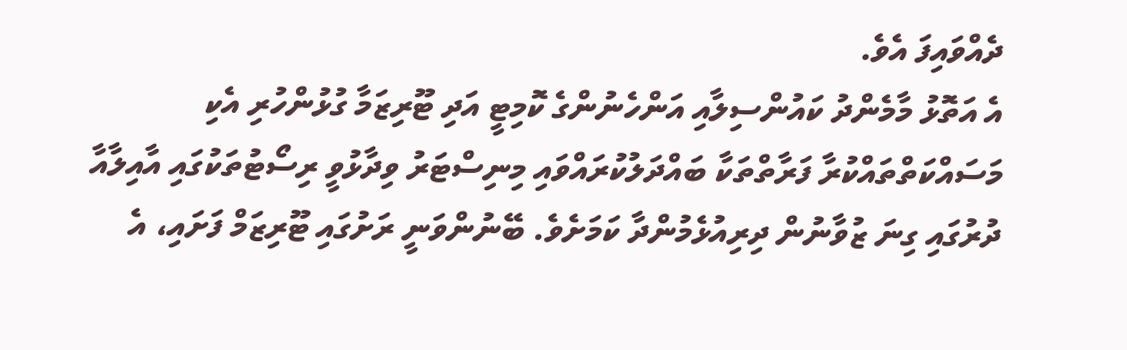ދެއްވައިފަ އެވެ.
އެ އަތޮޅު މާމެންދު ކައުންސިލާއި އަންހެނުންގެ ކޮމިޓީ އަދި ޓޫރިޒަމާ ގުޅުންހުރި އެކި މަސައްކަތްތައްކުރާ ފަރާތްތަކާ ބައްދަލުކުރައްވައި މިނިސްޓަރު ވިދާޅުވީ ރިސޯޓުތަކުގައި އާއިލާއާ ދުރުގައި ގިނަ ޒުވާނުން ދިރިއުޅެމުންދާ ކަމަށެވެ. ބޭނުންވަނީ ރަށުގައި ޓޫރިޒަމް ފަށައި، އެ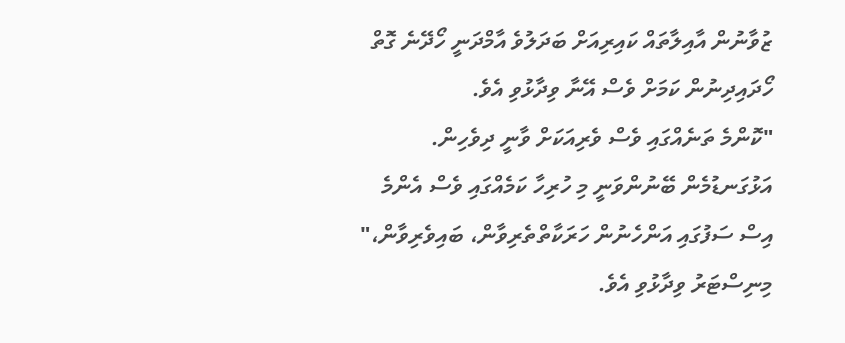ޒުވާނުން އާއިލާތައް ކައިރިއަށް ބަދަލުވެ އާމްދަނީ ހޯދޭނެ ގޮތް ހޯދައިދިނުން ކަމަށް ވެސް އޭނާ ވިދާޅުވި އެވެ.
"ކޮންމެ ތަނެއްގައި ވެސް ވެރިއަކަށް ވާނީ ދިވެހިން. އަޅުގަނޑުމެން ބޭނުންވަނީ މި ހުރިހާ ކަމެއްގައި ވެސް އެންމެ އިސް ސަފުގައި އަންހެނުން ހަރަކާތްތެރިވާން، ބައިވެރިވާން،" މިނިސްޓަރު ވިދާޅުވި އެވެ.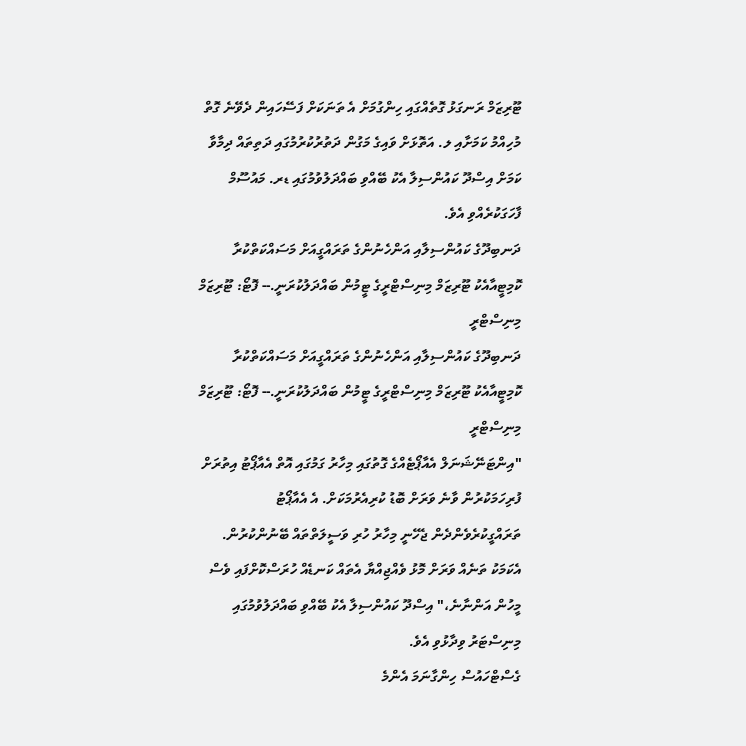ޓޫރިޒަމް ރަނގަޅު ގޮތެއްގައި ހިންގުމަށް އެ ތަނަކަށް ފަސޭހައިން ދެވޭނެ ގޮތް މުހިއްމު ކަމަށާއި ލ. އަތޮޅަށް ވައިގެ މަގުން ދަތުރުކުރުމުގައި ދަތިތައް ދިމާވާ ކަމަށް އިސްދޫ ކައުންސިލާ އެކު ބޭއްވި ބައްދަލުވުމުގައި ޑރ. މައުސޫމް ފާހަގަކުރެއްވި އެވެ.
ދަނބިދޫގެ ކައުންސިލާއި އަންހެނުންގެ ތަރައްގީއަށް މަސައްކަތްކުރާ ކޮމިޓީއާއެކު ޓޫރިޒަމް މިނިސްޓްރީގެ ޓީމުން ބައްދަލުކުރަނީ.-- ފޮޓޯ: ޓޫރިޒަމް މިނިސްޓްރީ
ދަނބިދޫގެ ކައުންސިލާއި އަންހެނުންގެ ތަރައްގީއަށް މަސައްކަތްކުރާ ކޮމިޓީއާއެކު ޓޫރިޒަމް މިނިސްޓްރީގެ ޓީމުން ބައްދަލުކުރަނީ.-- ފޮޓޯ: ޓޫރިޒަމް މިނިސްޓްރީ
"އިންޓަނޭޝަނަލް އެއާޕޯޓެއްގެ ގޮތުގައި މިހާރު ގަމުގައި އޮތް އެއާޕޯޓު އިތުރަށް ފުރިހަމަކުރުން ވާނެ ވަރަށް ބޮޑު ކުރިއެރުމަކަށް. އެ އެއާޕޯޓު ތަރައްގީކުރެވެންދެން ޖެހޭނީ މިހާރު ހުރި ވަސީލަތްތައް ބޭނުންކުރުން. އެކަމަކު ތަނެއް ވަރަށް މޮޅު ވެއްޖިއްޔާ އެތައް ކަނޑެއް ހުރަސްކޮށްފައި ވެސް މީހުން އަންނާނެ،" އިސްދޫ ކައުންސިލާ އެކު ބޭއްވި ބައްދަލުވުމުގައި މިނިސްޓަރު ވިދާޅުވި އެވެ.
ގެސްޓްހައުސް ހިންގާނަމަ އެންމެ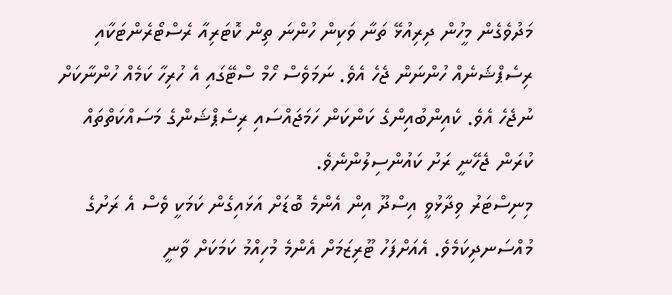މަދުވެގެން މީހުން ދިރިއުޅޭ ތަނާ ވަކިން ހުންނަ ތިން ކޮޓަރިއާ ރެސްޓޯރެންޓަކާއި ރިސެޕްޝަނެއް ހުންނަން ޖެހެ އެވެ. ނަމަވެސް ހޯމް ސްޓޭގައި އެ ހުރިހާ ކަމެއް ހުންނާކަށް ނުޖެހެ އެވެ. ކެއިންބުއިންގެ ކަންކަން ހަމަޖައްސައި ރިސެޕްޝަންގެ މަސައްކަތްތައް ކުރަން ޖެހޭނީ ރަށު ކައުންސިލުންނެވެ.
މިނިސްޓަރު ވިދާޅުވީ އިސްދޫ އިން އެންމެ ބޮޑަށް އަޅައިގެން ކަމަކީ ވެސް އެ ރަށުގެ މުއްސަނދިކަމެވެ. އެއަށްފަހު ޓޫރިޒަމަށް އެންމެ މުހިއްމު ކަމަކަށް ވާނީ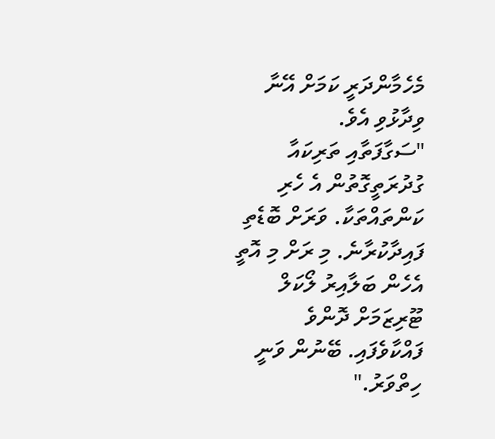މެހެމާންދަރީ ކަމަށް އޭނާ ވިދާޅުވި އެވެ.
"ސަގާފަތާއި ތަރިކައާ ގުދުރަތީގޮތުން އެ ހެރި ކަންތައްތަކާ. ވަރަށް ބޮޑެތި ފައިދާކުރާނެ. މި ރަށް މި އޮތީ އެހެން ބަލާއިރު ލޯކަލް ޓޫރިޒަމަށް ދޮންވެ ފައްކާވެފައި. ބޭނުން ވަނީ ހިތްވަރު."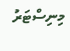މިނިސްޓަރު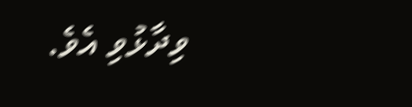ވިދާޅުވި އެވެ.